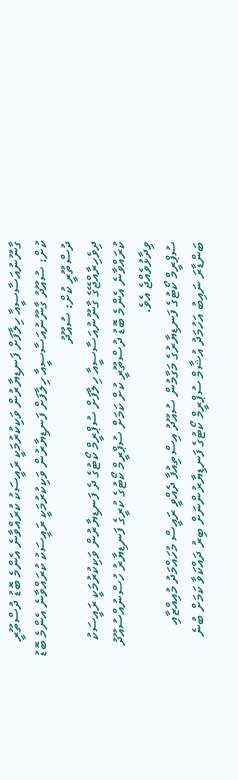ގާނޫނުއަސާސީއާ ހިލާފަށް ފަނޑިޔާރުން ވަކިކުރުމަކީ ރައީސަކު ކުރައްވާނެ އެންމެ ބޮޑު ދުސްތޫރީ ކުށް: ސުއޫދު ގާނޫނުއަސާސީއާ ހިލާފަށް ފަނޑިޔާރުން ވަކިކުރުމަކީ ރައީސަކު ކުރައްވާނެ އެންމެ ބޮޑު ދުސްތޫރީ ކުށް: ސުއޫދު
ދިވެހިރާއްޖޭގެ ގާނޫނުއަސާސީއާ ހިލާފަށް ސުޕްރީމް ކޯޓުގެ ދެ ފަނޑިޔާރުން ވަކިކުރުމަކީ ރައީސަކު ކުރައްވާނެ އެންމެ ބޮޑު ދުސްތޫރީ ކުށް ކަމަށް ސުޕްރީމް ކޯޓުގެ ކުރީގެ ފަނޑިޔާރު ހުސްނުއްސުއޫދު ވިދާޅުވެއްޖެ އެވެ.
ސުޕްރީމް ކޯޓުގެ ފަނޑިޔާރުގެ މަގާމުން ސުއޫދު އިސްތިއުފާ ދެއްވީ ރައީސް މުހައްމަދު މުއިއްޒާއި ބަންޑާރަ ނައިބު އަހުމަދު އުޝާމް ސުޕްރީމް ކޯޓުގެ ފަނޑިޔާރުންނަށް ބިރު ދައްކަވާ ކަމަށް ބުނެ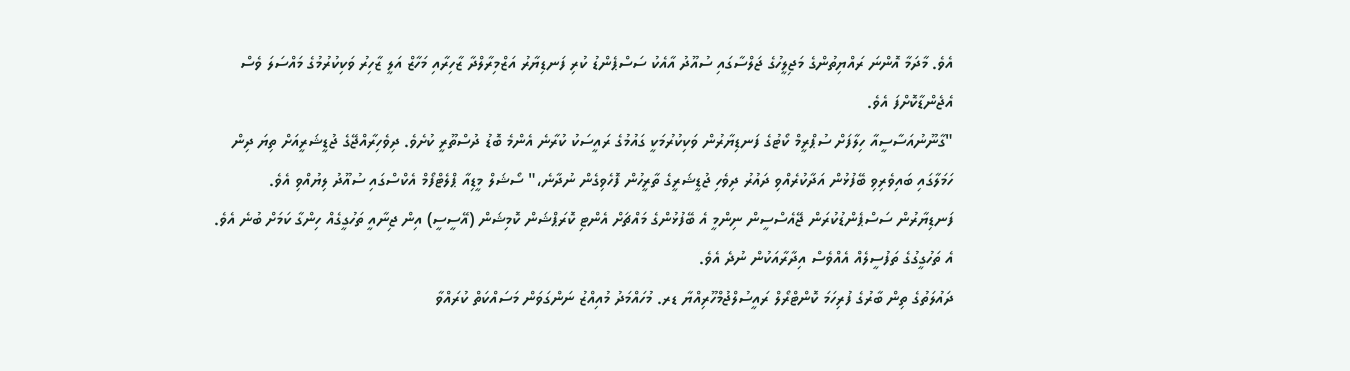އެވެ. މާދަމާ އޮންނަ ރައްޔިތުންގެ މަޖިލީހުގެ ޖަލްސާގައި ސުއޫދު އާއެކު ސަސްޕެންޑު ކުރި ފަނޑިޔާރު އަޒްމިރާލްދާ ޒާހިރާއި މަހާޒް އަލީ ޒާހިރު ވަކިކުރުމުގެ މައްސަލަ ވެސް އެޖެންޑާކޮށްފަ އެވެ.
"ގާނޫނުއަސާސީއާ ހިލާފަށް ސުޕްރީމް ކޯޓުގެ ފަނޑިޔާރުން ވަކިކުރުމަކީ ގައުމުގެ ރައީސަކު ކުރާނެ އެންމެ ބޮޑު ދުސްތޫރީ ކުށެވެ. ދިވެހިރާއްޖޭގެ ޖުޑީޝަރީއަށް ތިޔަ ދިން ހަމަލާގައި ބައިވެރިވި ބޭފުޅުން އަދާކުރެއްވި ދައުރު ދިވެހި ޖުޑީޝަރީގެ ތާރީހުން ފޮހެވިގެން ނުދާނެ،" ސޯޝަލް މީޑިއާ ޕްލެޓްފޯމް އެކްސްގައި ސުއޫދު ލިޔުއްވި އެވެ.
ފަނޑިޔާރުން ސަސްޕެންޑުކުރަން ޖޭއެސްސީން ނިންމީ އެ ބޭފުޅުންގެ މައްޗަށް އެންޓި ކޮރަޕްޝަން ކޮމިޝަން (އޭސީސީ) އިން ޖިނާއީ ތަހުގީގެއް ހިންގާ ކަމަށް ބުނެ އެވެ. އެ ތަހުގީގުގެ ތަފުސީލެއް އެއްވެސް އިދާރާއަކުން ނުދެ އެވެ.
ދައުލަތުގެ ތިން ބާރުގެ ފުރިހަމަ ކޮންޓްރޯލް ރައީސުލްޖުމްހޫރިއްޔާ ޑރ. މުހައްމަދު މުއިއްޒު ނަންގަވަން މަސައްކަތް ކުރައްވާ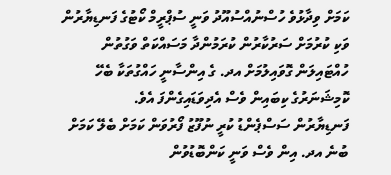ކަމަށް ވިދާޅުވެ ހުސްނުއްސުއޫދު ވަނީ ސުޕްރީމް ކޯޓުގެ ފަނޑިޔާރުން ވަކި ކުރުމަށް ސަރުކާރުން ކުރަމުންދާ މަސައްކަތް ވަގުތުން ހުއްޓައިލަން ގޮވައިލުމަށް އދ. ގެ އިންސާނީ ހައްގުތަކާ ބެހޭ ކޮމިޝަނަރުގެ ކިބައިން ވެސް އެދިވަޑައިގެންފަ އެވެ.
ފަނޑިޔާރުން ސަސްޕެންޑު ކުރީ ނުފޫޒު ފޯރުވަން ކަމަށް ބެލޭ ކަމަށް ބުނެ އދ. އިން ވެސް ވަނީ ކަންބޮޑުވުން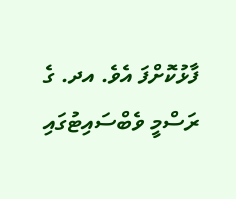ފާޅުކޮށްފަ އެވެ. އދ. ގެ ރަސްމީ ވެބްސައިޓުގައި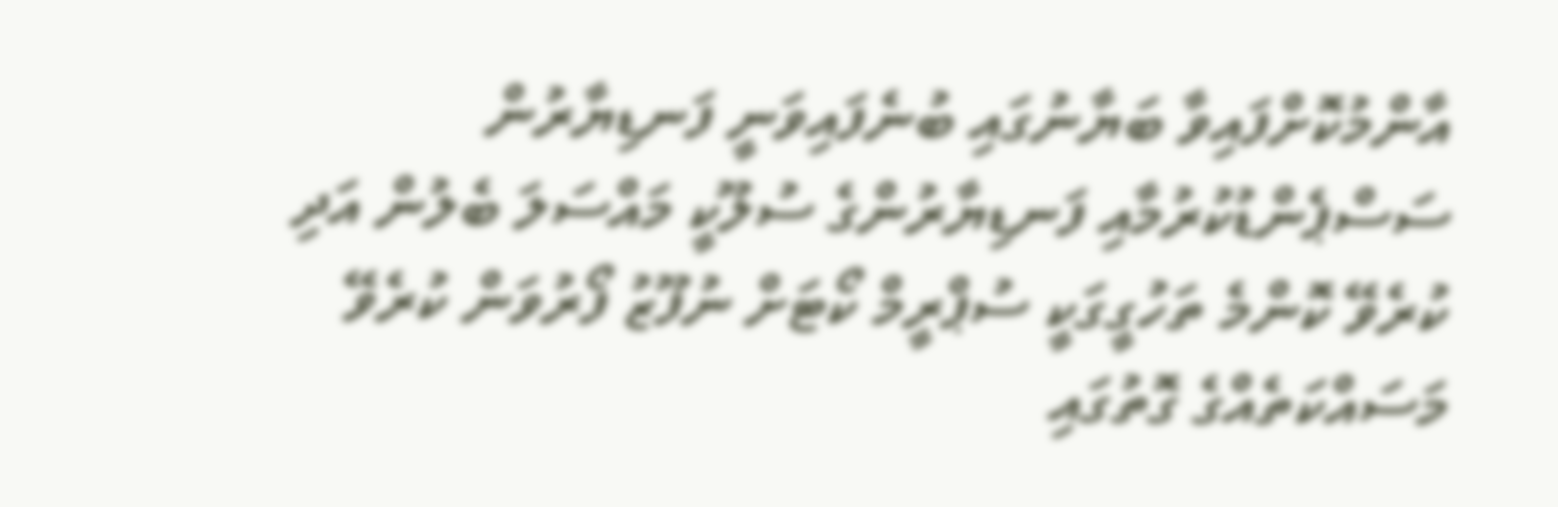އާންމުކޮށްފައިވާ ބަޔާނުގައި ބުނެފައިވަނީ ފަނޑިޔާރުން ސަސްޕެންޑުކުރުމާއި ފަނޑިޔާރުންގެ ސުލޫކީ މައްސަލަ ބެލުން އަދި ކުރެވޭ ކޮންމެ ތަހުގީގަކީ ސުޕްރީމް ކޯޓަށް ނުފޫޒު ފޯރުވަން ކުރެވޭ މަސައްކަތެއްގެ ގޮތުގައި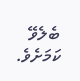ބެލެވޭ ކަމަށެވެ.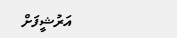އަރުޝީފަށް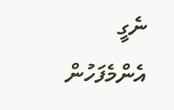ނެގީ
އެންމެފަހުން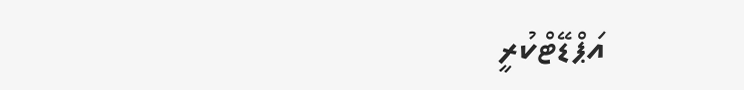އަޕްޑޭޓްކުރީ